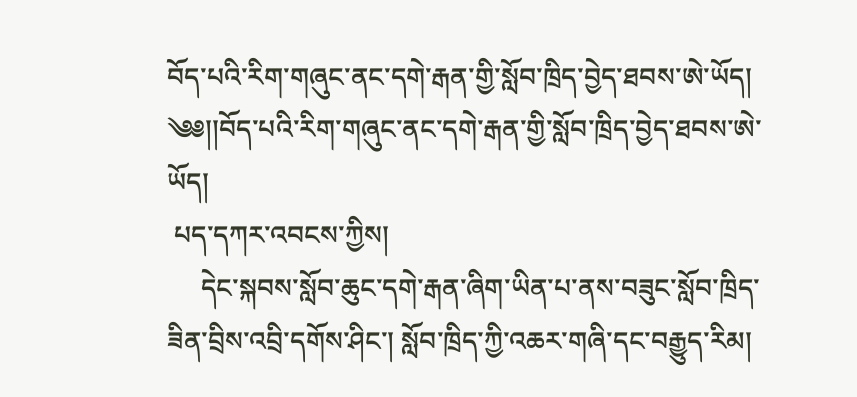བོད་པའི་རིག་གཞུང་ནང་དགེ་རྒན་གྱི་སློབ་ཁྲིད་བྱེད་ཐབས་ཨེ་ཡོད།
༄༅།།བོད་པའི་རིག་གཞུང་ནང་དགེ་རྒན་གྱི་སློབ་ཁྲིད་བྱེད་ཐབས་ཨེ་ཡོད།
 པད་དཀར་འབངས་ཀྱིས།
     དེང་སྐབས་སློབ་ཆུང་དགེ་རྒན་ཞིག་ཡིན་པ་ནས་བཟུང་སློབ་ཁྲིད་ཟིན་བྲིས་འབྲི་དགོས་ཤིང་། སློབ་ཁྲིད་ཀྱི་འཆར་གཞི་དང་བརྒྱུད་རིམ།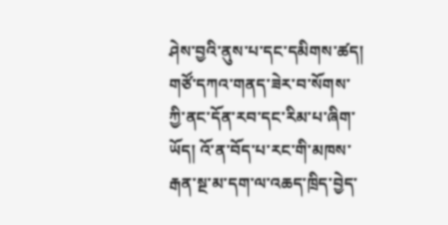ཤེས་བྱའི་ནུས་པ་དང་དམིགས་ཚད། གཙོ་དཀའ་གནད་ཟེར་བ་སོགས་ཀྱི་ནང་དོན་རབ་དང་རིམ་པ་ཞིག་ཡོད། འོ་ན་བོད་པ་རང་གི་མཁས་རྒན་སྔ་མ་དག་ལ་འཆད་ཁྲིད་བྱེད་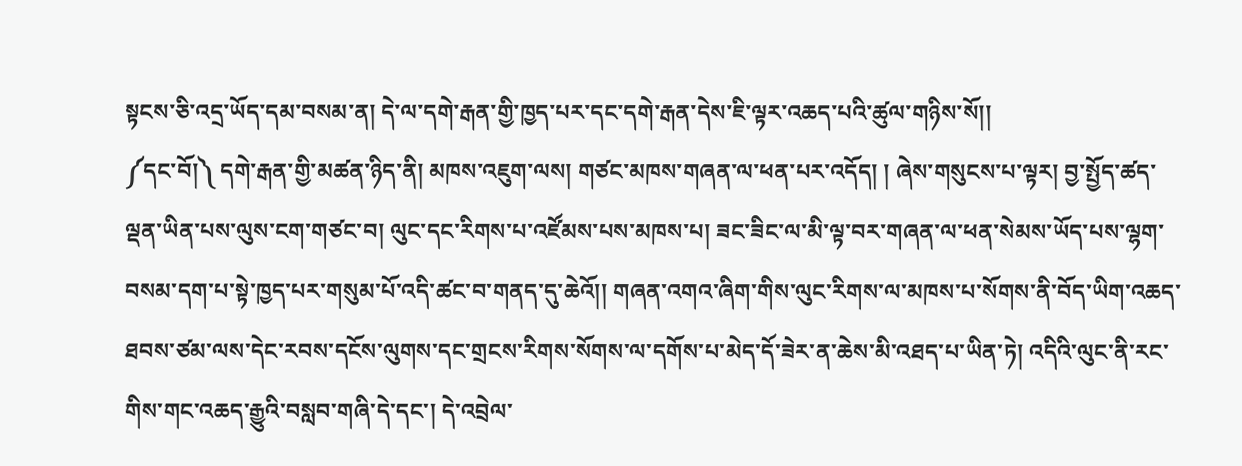སྟངས་ཅི་འདྲ་ཡོད་དམ་བསམ་ན། དེ་ལ་དགེ་རྒན་གྱི་ཁྱད་པར་དང་དགེ་རྒན་དེས་ཇི་ལྟར་འཆད་པའི་ཚུལ་གཉིས་སོ།།
༼དང་བོ།༽ དགེ་རྒན་གྱི་མཚན་ཉིད་ནི། མཁས་འཇུག་ལས། གཙང་མཁས་གཞན་ལ་ཕན་པར་འདོད། ། ཞེས་གསུངས་པ་ལྟར། བྱ་སྤྱོད་ཚད་ལྡན་ཡིན་པས་ལུས་ངག་གཙང་བ། ལུང་དང་རིགས་པ་འཛོམས་པས་མཁས་པ། ཟང་ཟིང་ལ་མི་ལྟ་བར་གཞན་ལ་ཕན་སེམས་ཡོད་པས་ལྷག་བསམ་དག་པ་སྟེ་ཁྱད་པར་གསུམ་པོ་འདི་ཚང་བ་གནད་དུ་ཆེའོ།། གཞན་འགའ་ཞིག་གིས་ལུང་རིགས་ལ་མཁས་པ་སོགས་ནི་བོད་ཡིག་འཆད་ཐབས་ཙམ་ལས་དེང་རབས་དངོས་ལུགས་དང་གྲངས་རིགས་སོགས་ལ་དགོས་པ་མེད་དོ་ཟེར་ན་ཆེས་མི་འཐད་པ་ཡིན་ཏེ། འདིའི་ལུང་ནི་རང་གིས་གང་འཆད་རྒྱུའི་བསླབ་གཞི་དེ་དང་། དེ་འབྲེལ་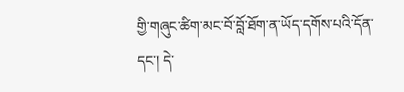གྱི་གཞུང་ཚིག་མང་བོ་བློ་ཐོག་ན་ཡོད་དགོས་པའི་དོན་དང་། དེ་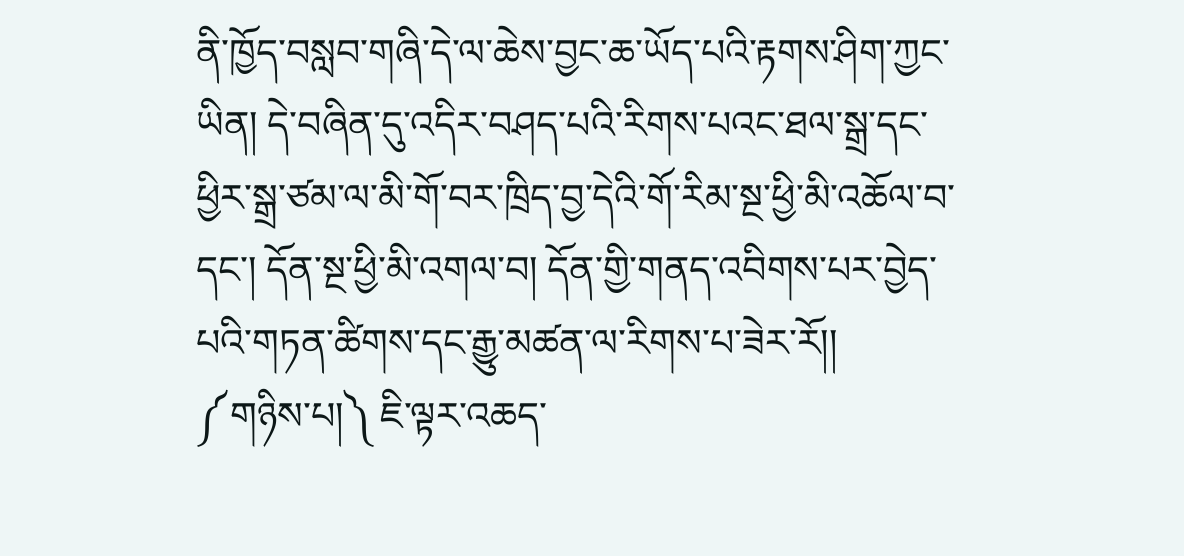ནི་ཁྱོད་བསླབ་གཞི་དེ་ལ་ཆེས་བྱང་ཆ་ཡོད་པའི་རྟགས་ཤིག་ཀྱང་ཡིན། དེ་བཞིན་དུ་འདིར་བཤད་པའི་རིགས་པའང་ཐལ་སྒྲ་དང་ཕྱིར་སྒྲ་ཙམ་ལ་མི་གོ་བར་ཁྲིད་བྱ་དེའི་གོ་རིམ་སྔ་ཕྱི་མི་འཆོལ་བ་དང་། དོན་སྔ་ཕྱི་མི་འགལ་བ། དོན་གྱི་གནད་འབིགས་པར་བྱེད་པའི་གཏན་ཚིགས་དང་རྒྱུ་མཚན་ལ་རིགས་པ་ཟེར་རོ།།
༼གཉིས་པ།༽ ཇི་ལྟར་འཆད་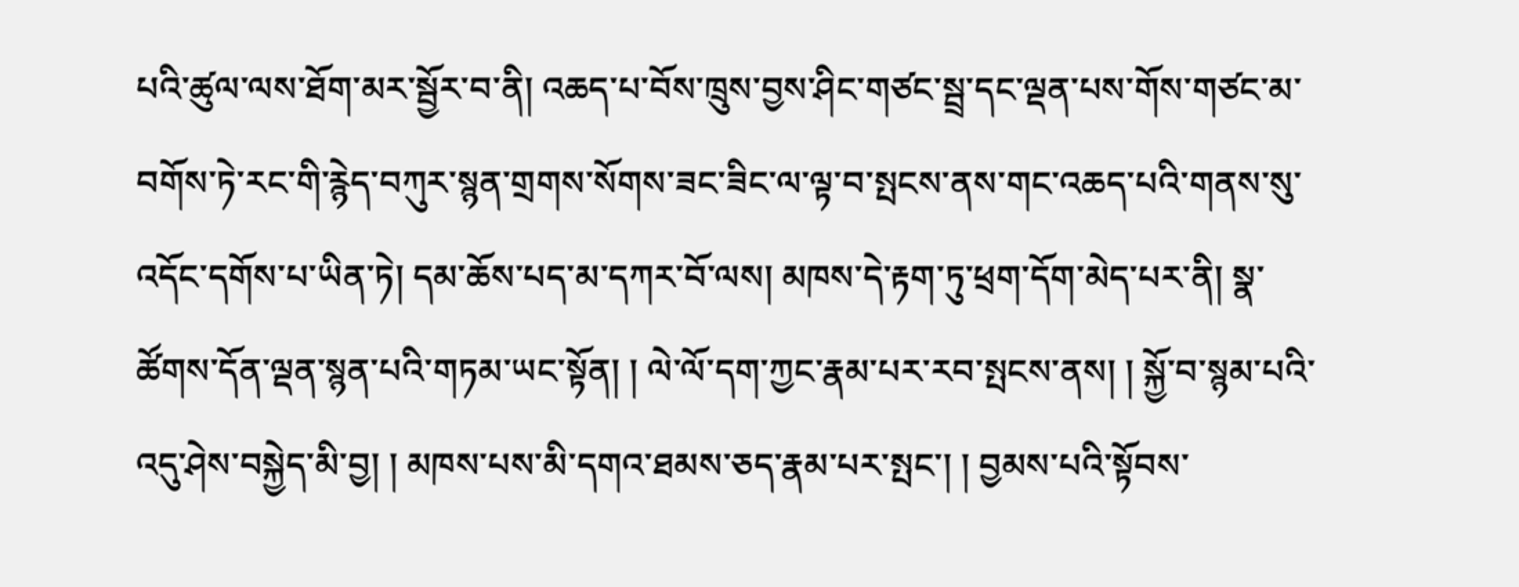པའི་ཚུལ་ལས་ཐོག་མར་སྦྱོར་བ་ནི། འཆད་པ་བོས་ཁྲུས་བྱས་ཤིང་གཙང་སྦྲ་དང་ལྡན་པས་གོས་གཙང་མ་བགོས་ཏེ་རང་གི་རྙེད་བཀུར་སྙན་གྲགས་སོགས་ཟང་ཟིང་ལ་ལྟ་བ་སྤངས་ནས་གང་འཆད་པའི་གནས་སུ་འདོང་དགོས་པ་ཡིན་ཏེ། དམ་ཆོས་པད་མ་དཀར་བོ་ལས། མཁས་དེ་རྟག་ཏུ་ཕྲག་དོག་མེད་པར་ནི། སྣ་ཚོགས་དོན་ལྡན་སྙན་པའི་གཏམ་ཡང་སྟོན། ། ལེ་ལོ་དག་ཀྱང་རྣམ་པར་རབ་སྤངས་ནས། ། སྐྱོ་བ་སྙམ་པའི་འདུ་ཤེས་བསྐྱེད་མི་བྱ། ། མཁས་པས་མི་དགའ་ཐམས་ཅད་རྣམ་པར་སྤང་། ། བྱམས་པའི་སྟོབས་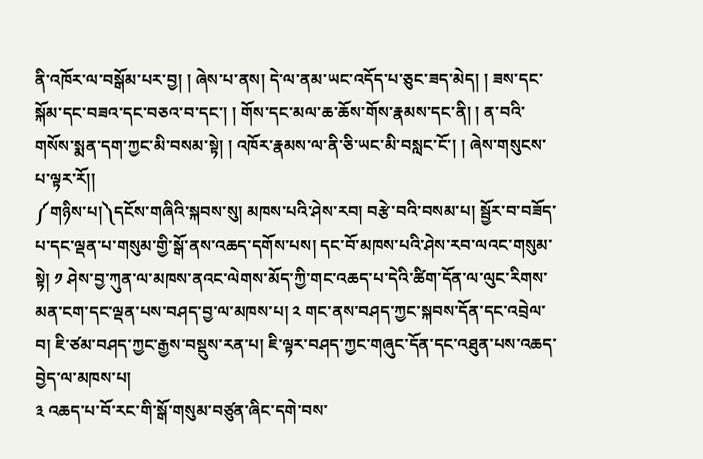ནི་འཁོར་ལ་བསྒོམ་པར་བྱ། ། ཞེས་པ་ནས། དེ་ལ་ནམ་ཡང་འདོད་པ་ཅུང་ཟད་མེད། ། ཟས་དང་སྐོམ་དང་བཟའ་དང་བཅའ་བ་དང་། ། གོས་དང་མལ་ཆ་ཆོས་གོས་རྣམས་དང་ནི། ། ན་བའི་གསོས་སྨན་དག་ཀྱང་མི་བསམ་སྟེ། ། འཁོར་རྣམས་ལ་ནི་ཅི་ཡང་མི་བསླང་ངོ་། ། ཞེས་གསུངས་པ་ལྟར་རོ།།
༼གཉིས་པ།༽དངོས་གཞིའི་སྐབས་སུ། མཁས་པའི་ཤེས་རབ། བརྩེ་བའི་བསམ་པ། སྦྱོར་བ་བཟོད་པ་དང་ལྡན་པ་གསུམ་གྱི་སྒོ་ནས་འཆད་དགོས་པས། དང་བོ་མཁས་པའི་ཤེས་རབ་ལའང་གསུམ་སྟེ། ༡ ཤེས་བྱ་ཀུན་ལ་མཁས་ནའང་ལེགས་མོད་ཀྱི་གང་འཆད་པ་དེའི་ཚིག་དོན་ལ་ལུང་རིགས་མན་ངག་དང་ལྡན་པས་བཤད་བྱ་ལ་མཁས་པ། ༢ གང་ནས་བཤད་ཀྱང་སྐབས་དོན་དང་འབྲེལ་བ། ཇི་ཙམ་བཤད་ཀྱང་རྒྱས་བསྡུས་རན་པ། ཇི་ལྟར་བཤད་ཀྱང་གཞུང་དོན་དང་འཐུན་པས་འཆད་བྱེད་ལ་མཁས་པ།
༣ འཆད་པ་བོ་རང་གི་སྒོ་གསུམ་བཙུན་ཞིང་དགེ་བས་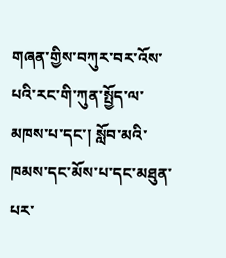གཞན་གྱིས་བཀུར་བར་འོས་པའི་རང་གི་ཀུན་སྤྱོད་ལ་མཁས་པ་དང་། སློབ་མའི་ཁམས་དང་མོས་པ་དང་མཐུན་པར་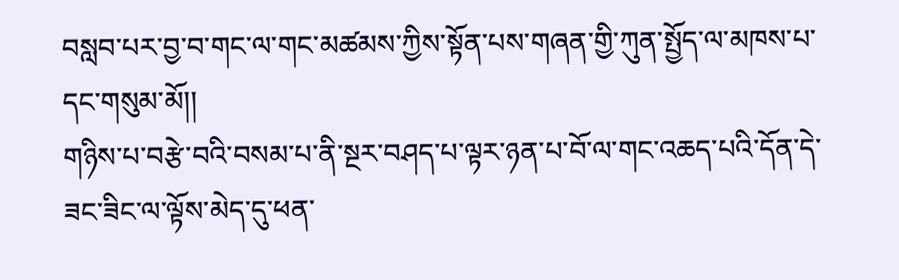བསླབ་པར་བྱ་བ་གང་ལ་གང་མཚམས་ཀྱིས་སྟོན་པས་གཞན་གྱི་ཀུན་སྤྱོད་ལ་མཁས་པ་དང་གསུམ་མོ།།
གཉིས་པ་བརྩེ་བའི་བསམ་པ་ནི་སྔར་བཤད་པ་ལྟར་ཉན་པ་བོ་ལ་གང་འཆད་པའི་དོན་དེ་ཟང་ཟིང་ལ་ལྟོས་མེད་དུ་ཕན་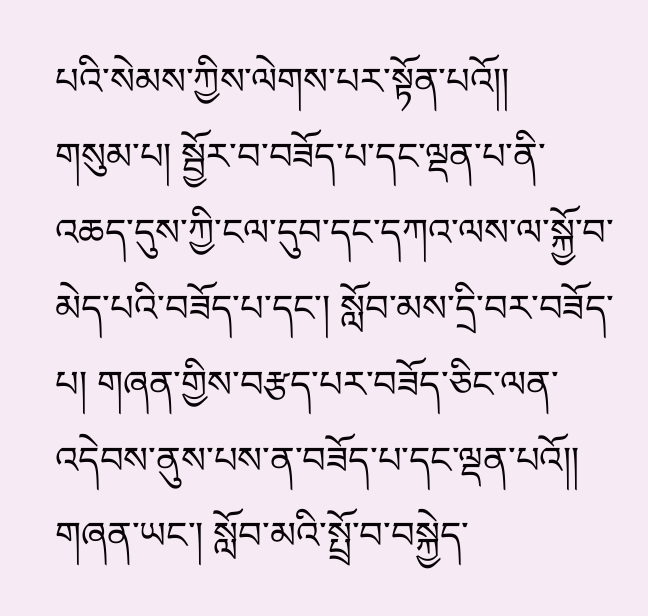པའི་སེམས་ཀྱིས་ལེགས་པར་སྟོན་པའོ།།
གསུམ་པ། སྦྱོར་བ་བཟོད་པ་དང་ལྡན་པ་ནི་འཆད་དུས་ཀྱི་ངལ་དུབ་དང་དཀའ་ལས་ལ་སྐྱོ་བ་མེད་པའི་བཟོད་པ་དང་། སློབ་མས་དྲི་བར་བཟོད་པ། གཞན་གྱིས་བརྩད་པར་བཟོད་ཅིང་ལན་འདེབས་ནུས་པས་ན་བཟོད་པ་དང་ལྡན་པའོ།།
གཞན་ཡང་། སློབ་མའི་སྤྲོ་བ་བསྐྱེད་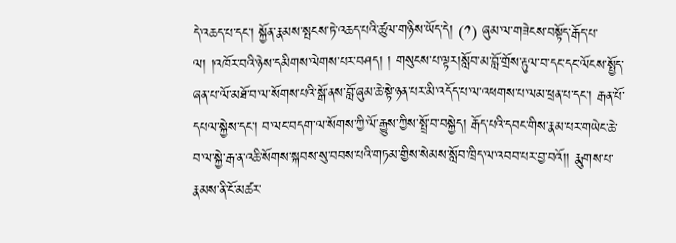དེ་འཆད་པ་དང་། སྐྱོན་རྣམས་སྤངས་ཏེ་འཆད་པའི་ཚུལ་གཉིས་ཡོད་དེ། (༡) ཞུམ་ལ་གཟེངས་བསྟོད་རྒོད་པ་ལ། །འཁོར་བའི་ཉེས་དམིགས་ལེགས་པར་བཤད། ། གསུངས་པ་ལྟར།སློབ་མ་བློ་གྲོས་རྟུལ་བ་དང་དང་ལོངས་སྤྱོད་ཞན་པ་ལོ་མཐོ་བ་ལ་སོགས་པའི་སྒོ་ནས་བློ་ཞུམ་ཆེ་སྟེ་ཉན་པར་མི་འདོད་པ་ལ་འཕགས་པ་ལམ་ཕྲན་པ་དང་། རྒན་པོ་དཔལ་སྐྱེས་དང་། བ་ལང་བདག་ལ་སོགས་ཀྱི་ལོ་རྒྱུས་ཀྱིས་སྤྲོ་བ་བསྐྱེད། རྒོད་པའི་དབང་གིས་རྣམ་པར་གཡེང་ཆེ་བ་ལ་སྐྱེ་རྒ་ན་འཆི་སོགས་སྐབས་སུ་བབས་པའི་གཏམ་གྱིས་སེམས་སློབ་ཁྲིད་ལ་འབབ་པར་བྱ་བའོ།། རྨུགས་པ་རྣམས་ནི་ངོ་མཚར་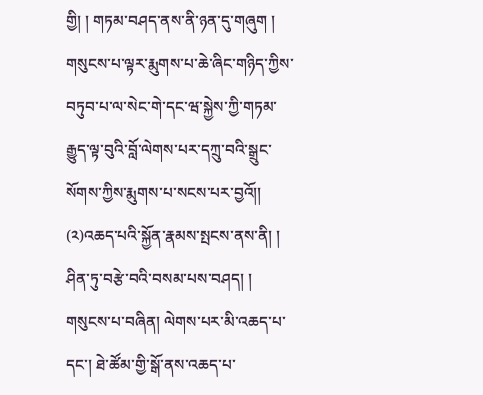གྱི། ། གཏམ་བཤད་ནས་ནི་ཉན་དུ་གཞུག ། གསུངས་པ་ལྟར་རྨུགས་པ་ཆེ་ཞིང་གཉིད་ཀྱིས་བཏུབ་པ་ལ་སེང་གེ་དང་ཝ་སྐྱེས་ཀྱི་གཏམ་རྒྱུད་ལྟ་བུའི་བློ་ལེགས་པར་དཀྲུ་བའི་སྒྲུང་སོགས་ཀྱིས་རྨུགས་པ་སངས་པར་བྱའོ།། (༢)འཆད་པའི་སྐྱོན་རྣམས་སྤངས་ནས་ནི། ། ཤིན་ཏུ་བརྩེ་བའི་བསམ་པས་བཤད། ། གསུངས་པ་བཞིན། ལེགས་པར་མི་འཆད་པ་དང་། ཐེ་ཚོམ་གྱི་སྒོ་ནས་འཆད་པ་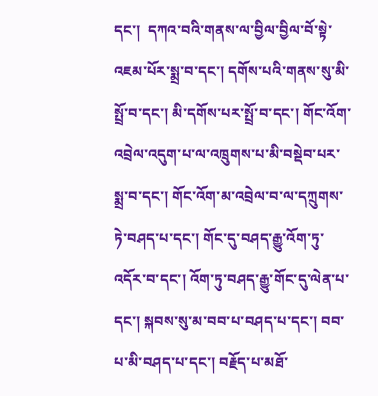དང་།  དཀའ་བའི་གནས་ལ་བྱིལ་བྱིལ་བོ་སྟེ་འཇམ་པོར་སྨྲ་བ་དང་། དགོས་པའི་གནས་སུ་མི་སྤྲོ་བ་དང་། མི་དགོས་པར་སྤྲོ་བ་དང་། གོང་འོག་འབྲེལ་འདུག་པ་ལ་འཁྲུགས་པ་མི་བསྡེབ་པར་སྨྲ་བ་དང་། གོང་འོག་མ་འབྲེལ་བ་ལ་དཀྲུགས་ཏེ་བཤད་པ་དང་། གོང་དུ་བཤད་རྒྱུ་འོག་ཏུ་འདོར་བ་དང་། འོག་ཏུ་བཤད་རྒྱུ་གོང་དུ་ལེན་པ་དང་། སྐབས་སུ་མ་བབ་པ་བཤད་པ་དང་། བབ་པ་མི་བཤད་པ་དང་། བརྗོད་པ་མཐོ་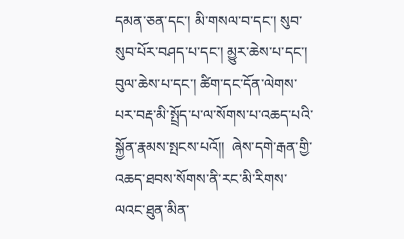དམན་ཅན་དང་། མི་གསལ་བ་དང་། སུབ་སུབ་པོར་བཤད་པ་དང་། མྱུར་ཆེས་པ་དང་། བུལ་ཆེས་པ་དང་། ཚིག་དང་དོན་ལེགས་པར་བརྡ་མི་སྤྲོད་པ་ལ་སོགས་པ་འཆད་པའི་སྐྱོན་རྣམས་སྤངས་པའོ།།  ཞེས་དགེ་རྒན་གྱི་འཆད་ཐབས་སོགས་ནི་རང་མི་རིགས་ལའང་ཐུན་མིན་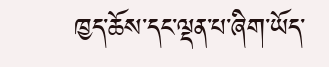ཁྱད་ཆོས་དང་ལྡན་པ་ཞིག་ཡོད་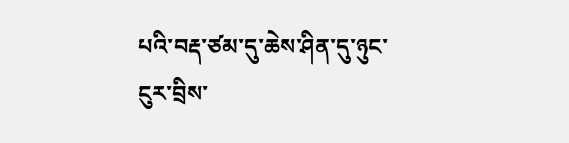པའི་བརྡ་ཙམ་དུ་ཆེས་ཤིན་དུ་ཉུང་ངུར་བྲིས་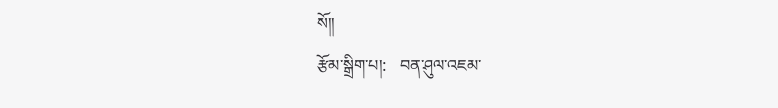སོ།།
རྩོམ་སྒྲིག་པ།:   བན་ཤུལ་འཇམ་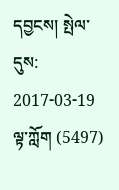དབྱངས། སྤེལ་དུས:   2017-03-19 ལྟ་ཀློག (5497)